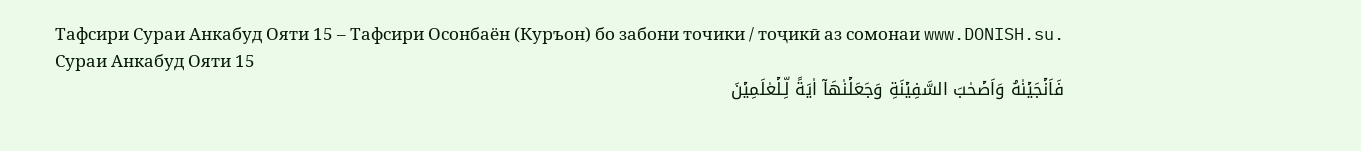Тафсири Сураи Анкабуд Ояти 15 – Тафсири Осонбаён (Куръон) бо забони точики / тоҷикӣ аз сомонаи www.DONISH.su.
Сураи Анкабуд Ояти 15
فَاَنۡجَيۡنٰهُ وَاَصۡحٰبَ السَّفِيۡنَةِ وَجَعَلۡنٰهَاۤ اٰيَةً لِّـلۡعٰلَمِيۡنَ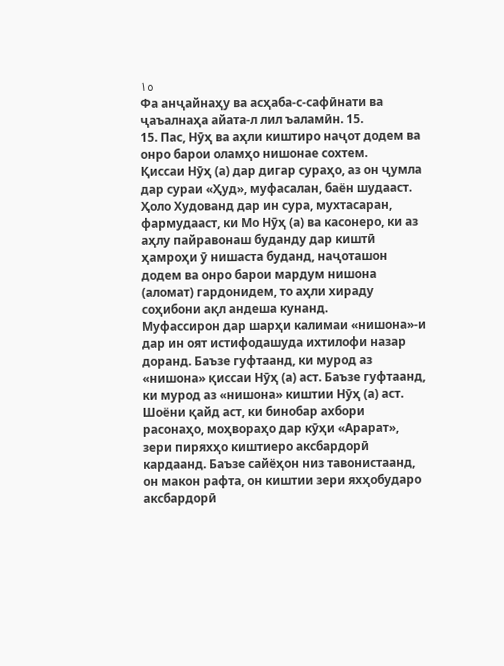١٥
Фа анҷайнаҳу ва асҳаба-с-сафӣнати ва ҷаъалнаҳа айата-л лил ъаламӣн. 15.
15. Пас, Нӯҳ ва аҳли киштиро наҷот додем ва онро барои оламҳо нишонае сохтем.
Қиссаи Нӯҳ (а) дар дигар сураҳо, аз он ҷумла дар сураи «Ҳуд», муфасалан, баён шудааст. Ҳоло Худованд дар ин сура, мухтасаран, фармудааст, ки Мо Нӯҳ (а) ва касонеро, ки аз аҳлу пайравонаш буданду дар киштӣ ҳамроҳи ӯ нишаста буданд, наҷоташон додем ва онро барои мардум нишона (аломат) гардонидем, то аҳли хираду соҳибони ақл андеша кунанд.
Муфассирон дар шарҳи калимаи «нишона»-и дар ин оят истифодашуда ихтилофи назар доранд. Баъзе гуфтаанд, ки мурод аз «нишона» қиссаи Нӯҳ (а) аст. Баъзе гуфтаанд, ки мурод аз «нишона» киштии Нӯҳ (а) аст.
Шоёни қайд аст, ки бинобар ахбори расонаҳо, моҳвораҳо дар кӯҳи «Арарат», зери пиряхҳо киштиеро аксбардорӣ кардаанд. Баъзе сайёҳон низ тавонистаанд, он макон рафта, он киштии зери яхҳобударо аксбардорӣ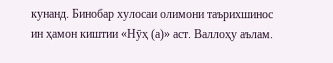кунанд. Бинобар хулосаи олимони таърихшинос ин ҳамон киштии «Нӯҳ (а)» аст. Валлоҳу аълам.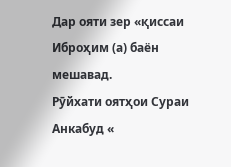Дар ояти зер «қиссаи Иброҳим (а) баён мешавад.
Рӯйхати оятҳои Сураи Анкабуд «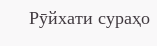Рӯйхати сураҳо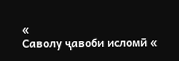«
Саволу ҷавоби исломӣ «